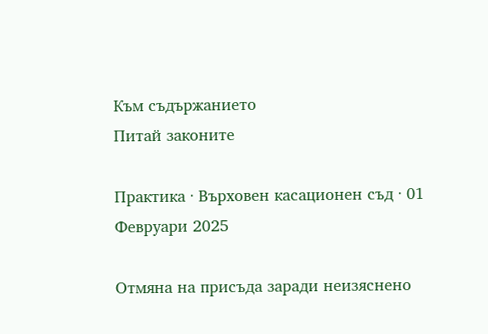Към съдържанието
Питай законите

Практика · Върховен касационен съд · 01 Февруари 2025

Отмяна на присъда заради неизяснено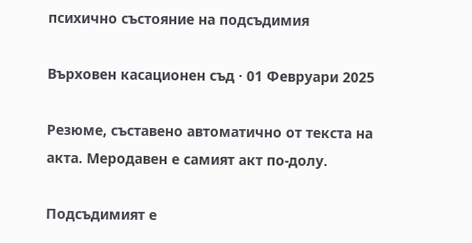психично състояние на подсъдимия

Върховен касационен съд · 01 Февруари 2025

Резюме, съставено автоматично от текста на акта. Меродавен е самият акт по-долу.

Подсъдимият е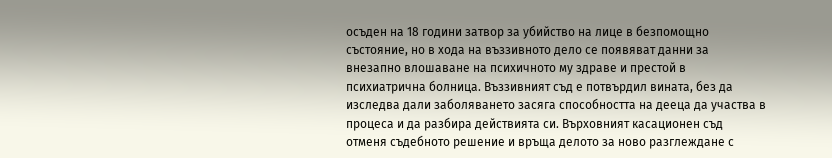осъден на 18 години затвор за убийство на лице в безпомощно състояние, но в хода на въззивното дело се появяват данни за внезапно влошаване на психичното му здраве и престой в психиатрична болница. Въззивният съд е потвърдил вината, без да изследва дали заболяването засяга способността на дееца да участва в процеса и да разбира действията си. Върховният касационен съд отменя съдебното решение и връща делото за ново разглеждане с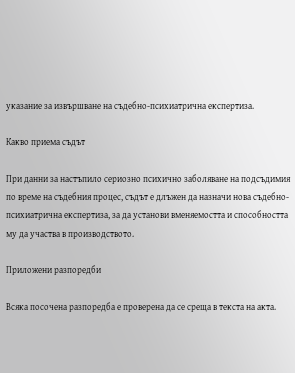указание за извършване на съдебно-психиатрична експертиза.

Какво приема съдът

При данни за настъпило сериозно психично заболяване на подсъдимия по време на съдебния процес, съдът е длъжен да назначи нова съдебно-психиатрична експертиза, за да установи вменяемостта и способността му да участва в производството.

Приложени разпоредби

Всяка посочена разпоредба е проверена да се среща в текста на акта.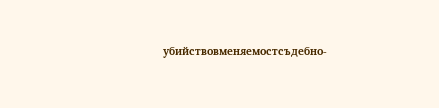убийствовменяемостсъдебно-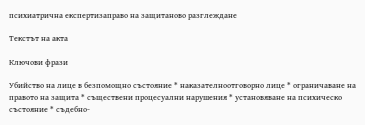психиатрична експертизаправо на защитаново разглеждане

Текстът на акта

Ключови фрази

Убийство на лице в безпомощно състояние * наказателноотговорно лице * ограничаване на правото на защита * съществени процесуални нарушения * установяване на психическо състояние * съдебно-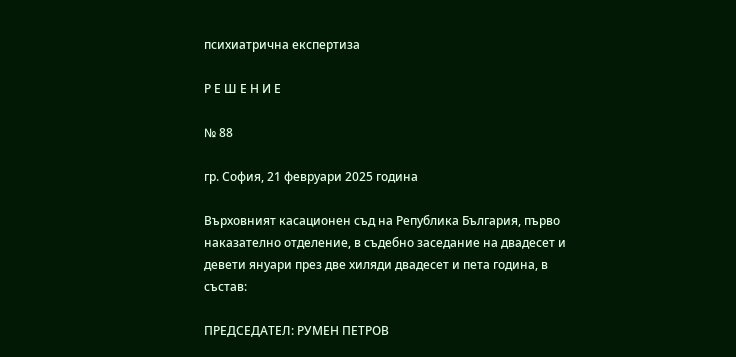психиатрична експертиза

Р Е Ш Е Н И Е

№ 88

гр. София, 21 февруари 2025 година

Върховният касационен съд на Република България, първо наказателно отделение, в съдебно заседание на двадесет и девети януари през две хиляди двадесет и пета година, в състав:

ПРЕДСЕДАТЕЛ: РУМЕН ПЕТРОВ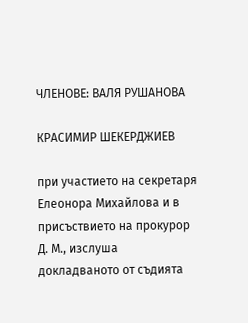ЧЛЕНОВЕ: ВАЛЯ РУШАНОВА

КРАСИМИР ШЕКЕРДЖИЕВ

при участието на секретаря Елеонора Михайлова и в присъствието на прокурор Д. М., изслуша докладваното от съдията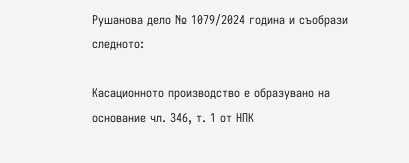Рушанова дело № 1079/2024 година и съобрази следното:

Касационното производство е образувано на основание чл. 346, т. 1 от НПК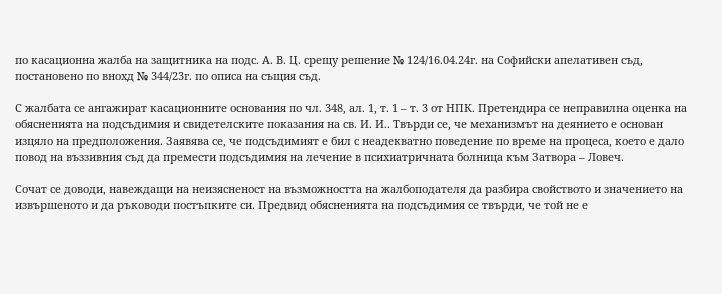по касационна жалба на защитника на подс. А. В. Ц. срещу решение № 124/16.04.24г. на Софийски апелативен съд, постановено по внохд № 344/23г. по описа на същия съд.

С жалбата се ангажират касационните основания по чл. 348, ал. 1, т. 1 – т. 3 от НПК. Претендира се неправилна оценка на обясненията на подсъдимия и свидетелските показания на св. И. И.. Твърди се, че механизмът на деянието е основан изцяло на предположения. Заявява се, че подсъдимият е бил с неадекватно поведение по време на процеса, което е дало повод на въззивния съд да премести подсъдимия на лечение в психиатричната болница към Затвора – Ловеч.

Сочат се доводи, навеждащи на неизясненост на възможността на жалбоподателя да разбира свойството и значението на извършеното и да ръководи постъпките си. Предвид обясненията на подсъдимия се твърди, че той не е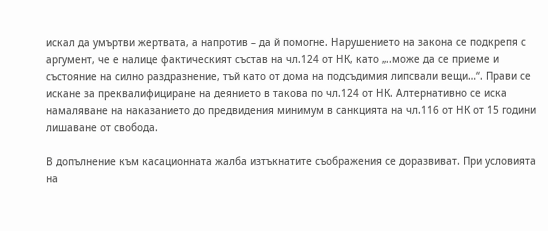искал да умъртви жертвата, а напротив – да й помогне. Нарушението на закона се подкрепя с аргумент, че е налице фактическият състав на чл.124 от НК, като „..може да се приеме и състояние на силно раздразнение, тъй като от дома на подсъдимия липсвали вещи…“. Прави се искане за преквалифициране на деянието в такова по чл.124 от НК. Алтернативно се иска намаляване на наказанието до предвидения минимум в санкцията на чл.116 от НК от 15 години лишаване от свобода.

В допълнение към касационната жалба изтъкнатите съображения се доразвиват. При условията на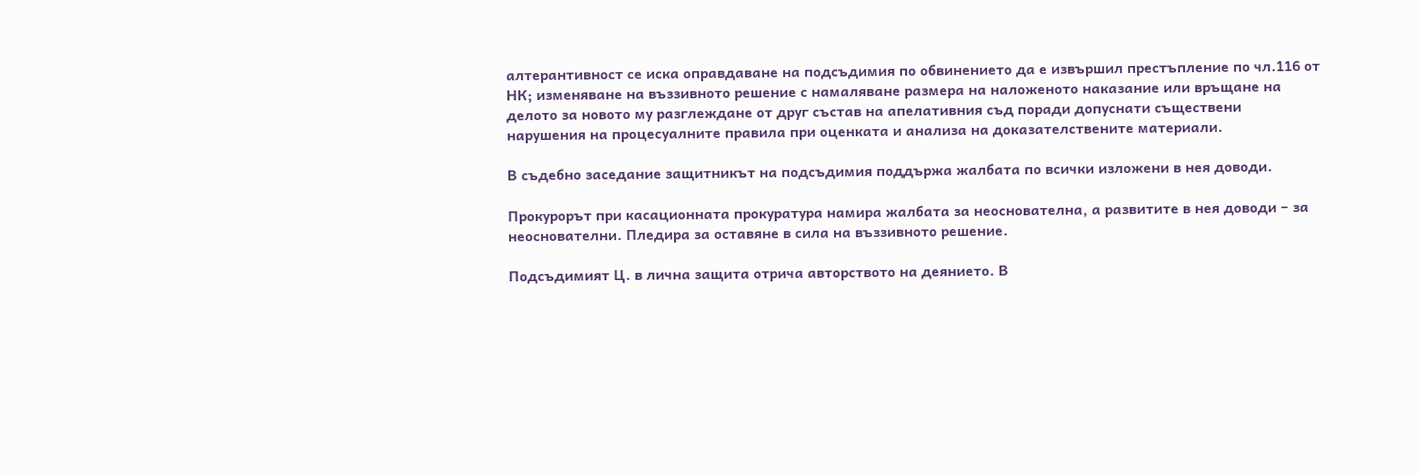алтерантивност се иска оправдаване на подсъдимия по обвинението да е извършил престъпление по чл.116 от НК; изменяване на въззивното решение с намаляване размера на наложеното наказание или връщане на делото за новото му разглеждане от друг състав на апелативния съд поради допуснати съществени нарушения на процесуалните правила при оценката и анализа на доказателствените материали.

В съдебно заседание защитникът на подсъдимия поддържа жалбата по всички изложени в нея доводи.

Прокурорът при касационната прокуратура намира жалбата за неоснователна, а развитите в нея доводи – за неоснователни. Пледира за оставяне в сила на въззивното решение.

Подсъдимият Ц. в лична защита отрича авторството на деянието. В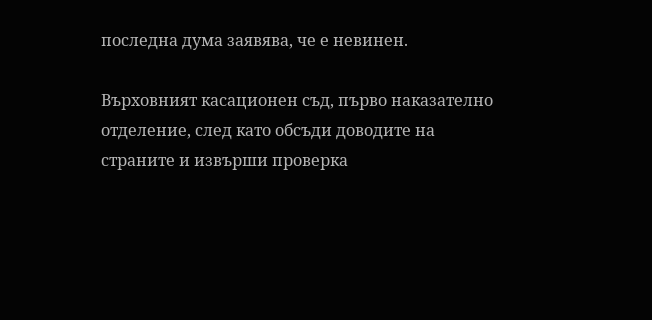последна дума заявява, че е невинен.

Върховният касационен съд, първо наказателно отделение, след като обсъди доводите на страните и извърши проверка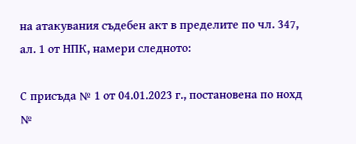на атакувания съдебен акт в пределите по чл. 347, ал. 1 от НПК, намери следното:

С присъда № 1 от 04.01.2023 г., постановена по нохд №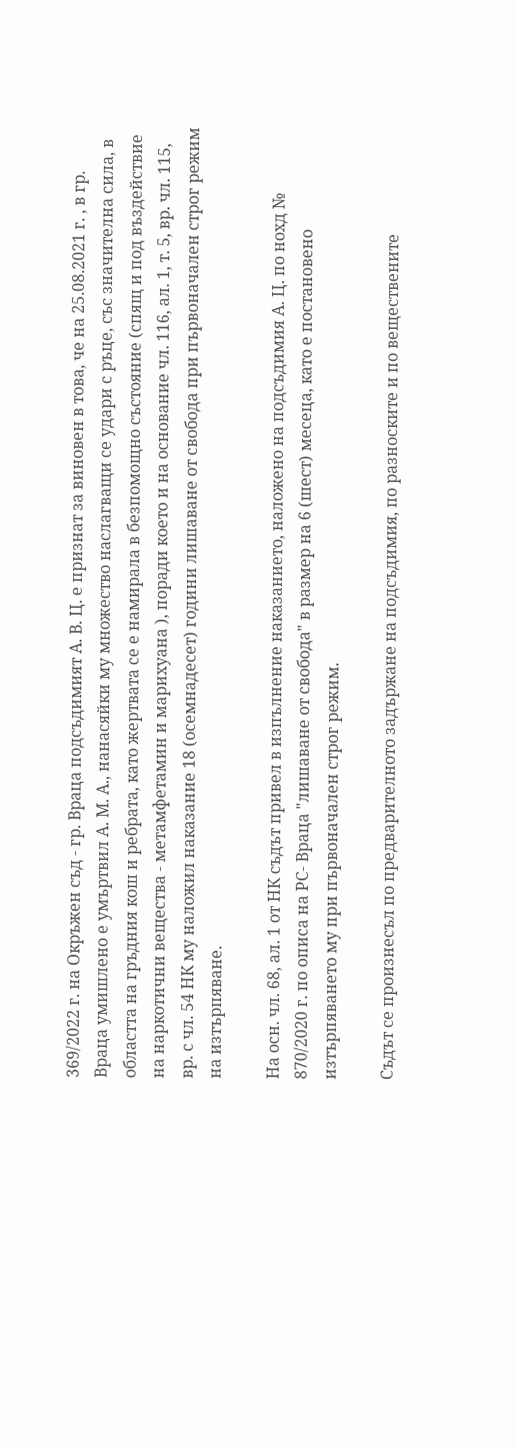369/2022 г. на Окръжен съд - гр. Враца подсъдимият А. В. Ц. е признат за виновен в това, че на 25.08.2021 г. , в гр. Враца умишлено е умъртвил А. М. А., нанасяйки му множество наслагващи се удари с ръце, със значителна сила, в областта на гръдния кош и ребрата, като жертвата се е намирала в безпомощно състояние (спящ и под въздействие на наркотични вещества - метамфетамин и марихуана ), поради което и на основание чл. 116, ал. 1, т. 5, вр. чл. 115, вр. с чл. 54 НК му наложил наказание 18 (осемнадесет) години лишаване от свобода при първоначален строг режим на изтърпяване.

На осн. чл. 68, ал. 1 от НК съдът привел в изпълнение наказанието, наложено на подсъдимия А. Ц. по нохд № 870/2020 г. по описа на PC- Враца "лишаване от свобода" в размер на 6 (шест) месеца, като е постановено изтърпяването му при първоначален строг режим.

Съдът се произнесъл по предварителното задържане на подсъдимия, по разноските и по веществените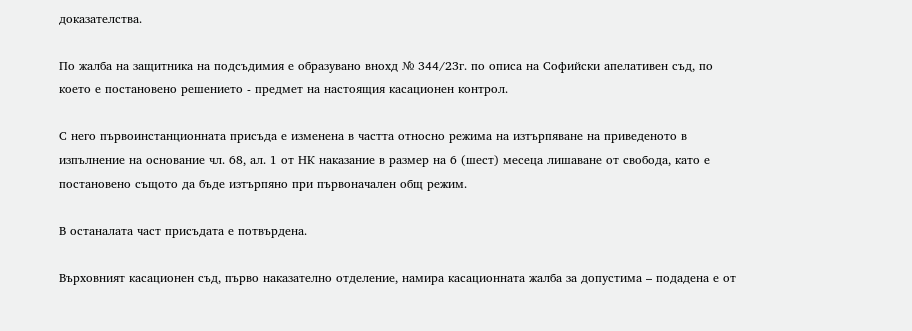доказателства.

По жалба на защитника на подсъдимия е образувано внохд № 344/23г. по описа на Софийски апелативен съд, по което е постановено решението - предмет на настоящия касационен контрол.

С него първоинстанционната присъда е изменена в частта относно режима на изтърпяване на приведеното в изпълнение на основание чл. 68, ал. 1 от НК наказание в размер на 6 (шест) месеца лишаване от свобода, като е постановено същото да бъде изтърпяно при първоначален общ режим.

В останалата част присъдата е потвърдена.

Върховният касационен съд, първо наказателно отделение, намира касационната жалба за допустима – подадена е от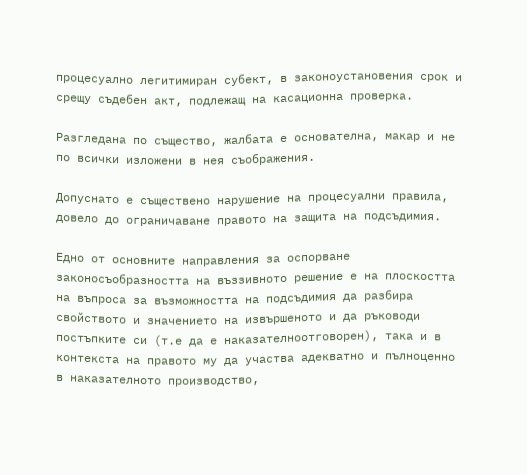процесуално легитимиран субект, в законоустановения срок и срещу съдебен акт, подлежащ на касационна проверка.

Разгледана по същество, жалбата е основателна, макар и не по всички изложени в нея съображения.

Допуснато е съществено нарушение на процесуални правила, довело до ограничаване правото на защита на подсъдимия.

Едно от основните направления за оспорване законосъобразността на въззивното решение е на плоскостта на въпроса за възможността на подсъдимия да разбира свойството и значението на извършеното и да ръководи постъпките си (т.е да е наказателноотговорен), така и в контекста на правото му да участва адекватно и пълноценно в наказателното производство,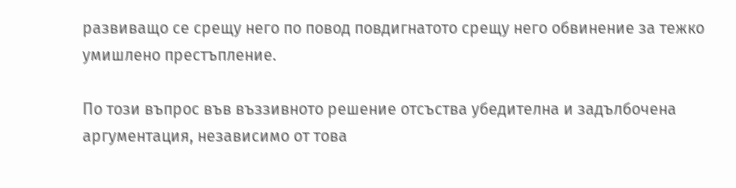развиващо се срещу него по повод повдигнатото срещу него обвинение за тежко умишлено престъпление.

По този въпрос във въззивното решение отсъства убедителна и задълбочена аргументация, независимо от това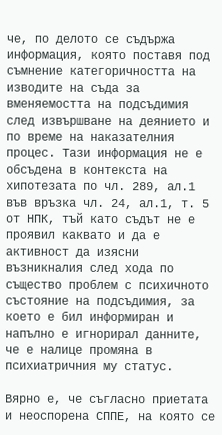че, по делото се съдържа информация, която поставя под съмнение категоричността на изводите на съда за вменяемостта на подсъдимия след извършване на деянието и по време на наказателния процес. Тази информация не е обсъдена в контекста на хипотезата по чл. 289, ал.1 във връзка чл. 24, ал.1, т. 5 от НПК, тъй като съдът не е проявил каквато и да е активност да изясни възникналия след хода по същество проблем с психичното състояние на подсъдимия, за което е бил информиран и напълно е игнорирал данните, че е налице промяна в психиатричния му статус.

Вярно е, че съгласно приетата и неоспорена СППЕ, на която се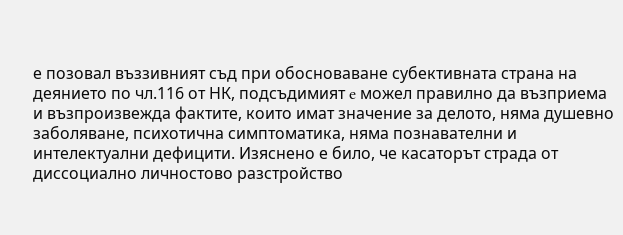е позовал въззивният съд при обосноваване субективната страна на деянието по чл.116 от НК, подсъдимият e можел правилно да възприема и възпроизвежда фактите, които имат значение за делото, няма душевно заболяване, психотична симптоматика, няма познавателни и интелектуални дефицити. Изяснено е било, че касаторът страда от диссоциално личностово разстройство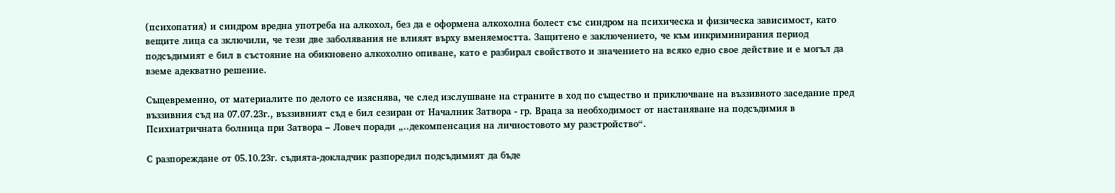(психопатия) и синдром вредна употреба на алкохол, без да е оформена алкохолна болест със синдром на психическа и физическа зависимост, като вещите лица са зключили, че тези две заболявания не влияят върху вменяемостта. Защитено е заключението, че към инкриминирания период подсъдимият е бил в състояние на обикновено алкохолно опиване, като е разбирал свойството и значението на всяко едно свое действие и е могъл да вземе адекватно решение.

Същевременно, от материалите по делото се изяснява, че след изслушване на страните в ход по същество и приключване на въззивното заседание пред въззивния съд на 07.07.23г., въззивният съд е бил сезиран от Началник Затвора - гр. Враца за необходимост от настаняване на подсъдимия в Психиатричната болница при Затвора – Ловеч поради „..декомпенсация на личностовото му разстройство“.

С разпореждане от 05.10.23г. съдията-докладчик разпоредил подсъдимият да бъде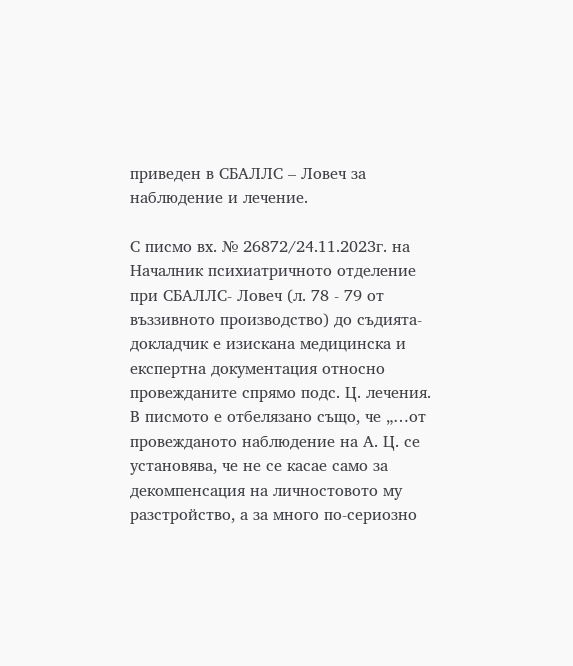приведен в СБАЛЛС – Ловеч за наблюдение и лечение.

С писмо вх. № 26872/24.11.2023г. на Началник психиатричното отделение при СБАЛЛС- Ловеч (л. 78 - 79 от въззивното производство) до съдията-докладчик е изискана медицинска и експертна документация относно провежданите спрямо подс. Ц. лечения. В писмото е отбелязано също, че „…от провежданото наблюдение на А. Ц. се установява, че не се касае само за декомпенсация на личностовото му разстройство, а за много по-сериозно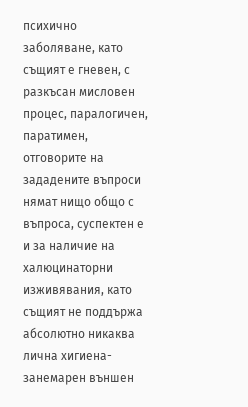психично заболяване, като същият е гневен, с разкъсан мисловен процес, паралогичен, паратимен, отговорите на зададените въпроси нямат нищо общо с въпроса, суспектен е и за наличие на халюцинаторни изживявания, като същият не поддържа абсолютно никаква лична хигиена-занемарен външен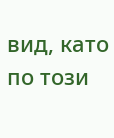вид, като по този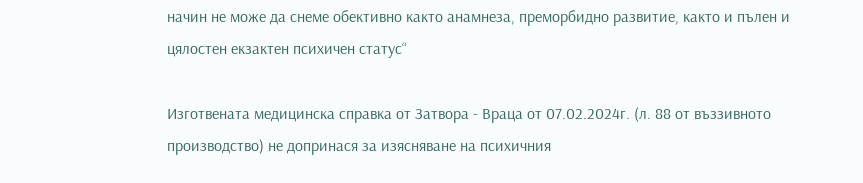начин не може да снеме обективно както анамнеза, преморбидно развитие, както и пълен и цялостен екзактен психичен статус“

Изготвената медицинска справка от Затвора - Враца от 07.02.2024г. (л. 88 от въззивното производство) не допринася за изясняване на психичния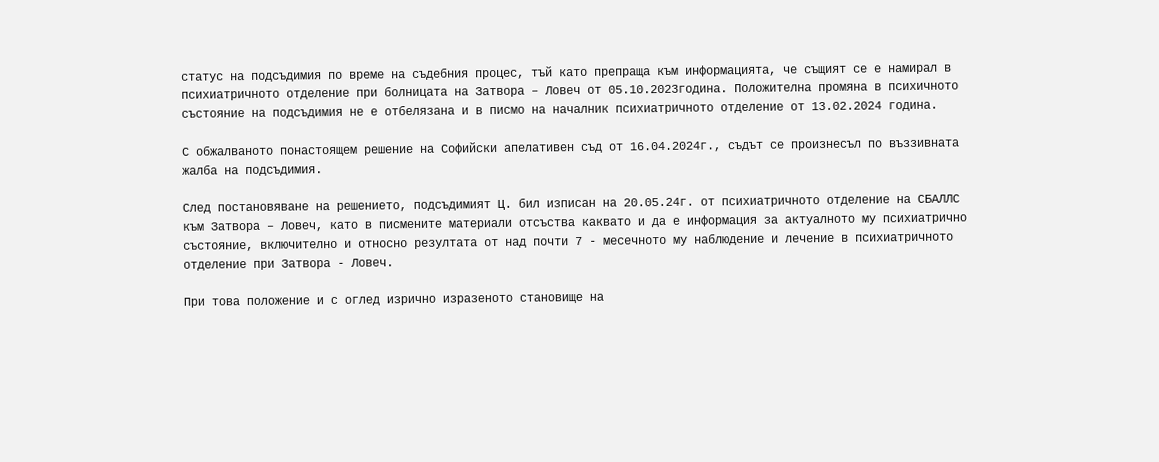статус на подсъдимия по време на съдебния процес, тъй като препраща към информацията, че същият се е намирал в психиатричното отделение при болницата на Затвора – Ловеч от 05.10.2023година. Положителна промяна в психичното състояние на подсъдимия не е отбелязана и в писмо на началник психиатричното отделение от 13.02.2024 година.

С обжалваното понастоящем решение на Софийски апелативен съд от 16.04.2024г., съдът се произнесъл по въззивната жалба на подсъдимия.

След постановяване на решението, подсъдимият Ц. бил изписан на 20.05.24г. от психиатричното отделение на СБАЛЛС към Затвора – Ловеч, като в писмените материали отсъства каквато и да е информация за актуалното му психиатрично състояние, включително и относно резултата от над почти 7 - месечното му наблюдение и лечение в психиатричното отделение при Затвора - Ловеч.

При това положение и с оглед изрично изразеното становище на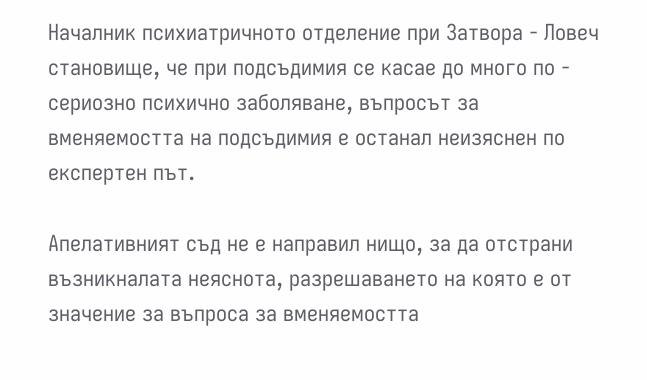Началник психиатричното отделение при Затвора - Ловеч становище, че при подсъдимия се касае до много по - сериозно психично заболяване, въпросът за вменяемостта на подсъдимия е останал неизяснен по експертен път.

Апелативният съд не е направил нищо, за да отстрани възникналата неяснота, разрешаването на която е от значение за въпроса за вменяемостта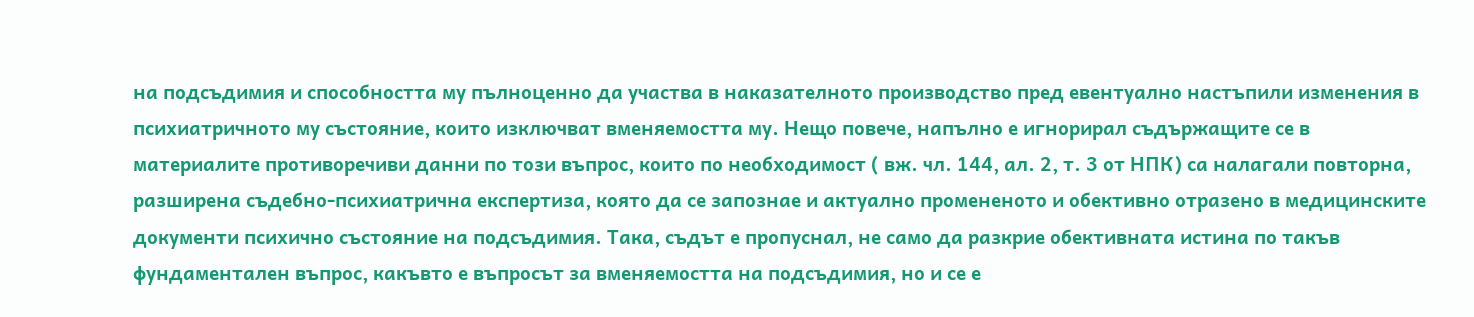на подсъдимия и способността му пълноценно да участва в наказателното производство пред евентуално настъпили изменения в психиатричното му състояние, които изключват вменяемостта му. Нещо повече, напълно е игнорирал съдържащите се в материалите противоречиви данни по този въпрос, които по необходимост ( вж. чл. 144, ал. 2, т. 3 от НПК) са налагали повторна, разширена съдебно-психиатрична експертиза, която да се запознае и актуално промененото и обективно отразено в медицинските документи психично състояние на подсъдимия. Така, съдът е пропуснал, не само да разкрие обективната истина по такъв фундаментален въпрос, какъвто е въпросът за вменяемостта на подсъдимия, но и се е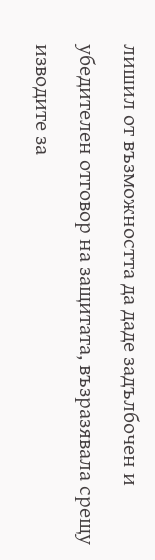лишил от възможността да даде задълбочен и убедителен отговор на защитата, възразявала срещу изводите за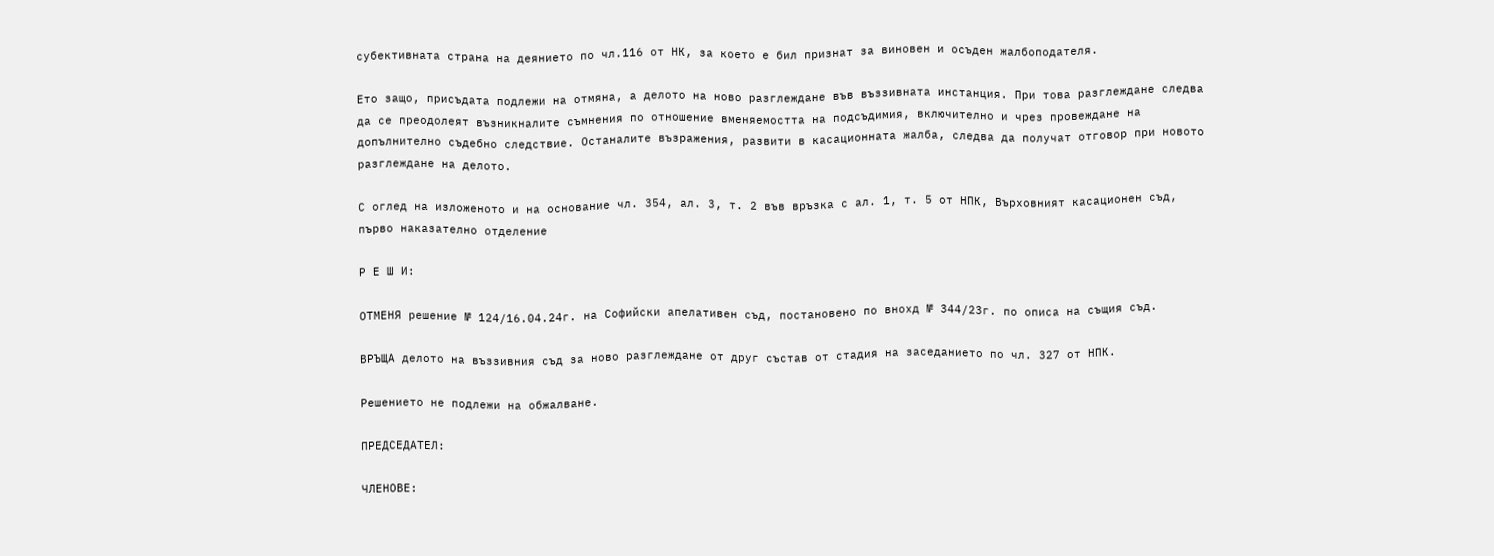субективната страна на деянието по чл.116 от НК, за което е бил признат за виновен и осъден жалбоподателя.

Ето защо, присъдата подлежи на отмяна, а делото на ново разглеждане във въззивната инстанция. При това разглеждане следва да се преодолеят възникналите съмнения по отношение вменяемостта на подсъдимия, включително и чрез провеждане на допълнително съдебно следствие. Останалите възражения, развити в касационната жалба, следва да получат отговор при новото разглеждане на делото.

С оглед на изложеното и на основание чл. 354, ал. 3, т. 2 във връзка с ал. 1, т. 5 от НПК, Върховният касационен съд, първо наказателно отделение

Р Е Ш И:

ОТМЕНЯ решение № 124/16.04.24г. на Софийски апелативен съд, постановено по внохд № 344/23г. по описа на същия съд.

ВРЪЩА делото на въззивния съд за ново разглеждане от друг състав от стадия на заседанието по чл. 327 от НПК.

Решението не подлежи на обжалване.

ПРЕДСЕДАТЕЛ:

ЧЛЕНОВЕ: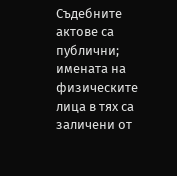Съдебните актове са публични; имената на физическите лица в тях са заличени от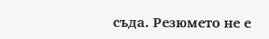съда. Резюмето не е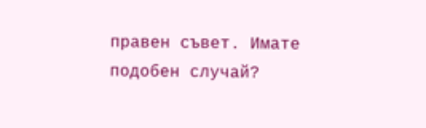правен съвет. Имате подобен случай?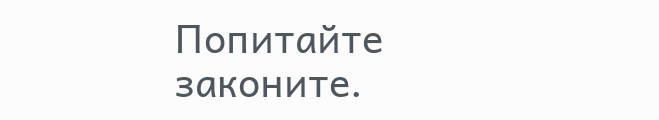Попитайте законите.